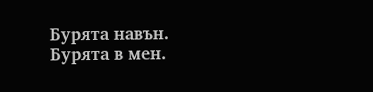Бурята навън. Бурята в мен.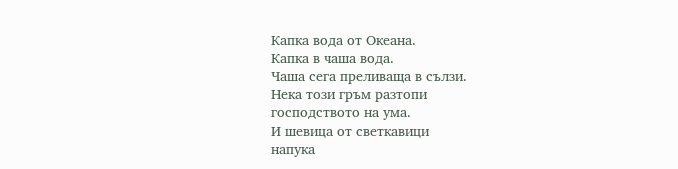Капка вода от Океана.
Капка в чаша вода.
Чаша сега преливаща в сълзи.
Нека този гръм разтопи
господството на ума.
И шевица от светкавици
напука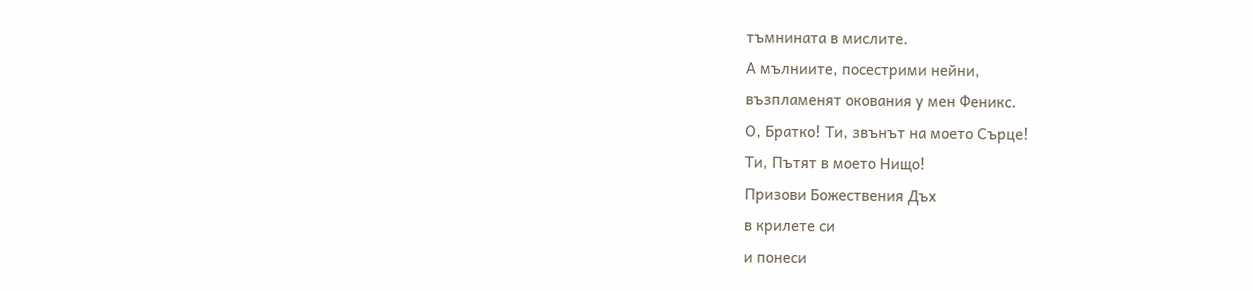тъмнината в мислите.
А мълниите, посестрими нейни,
възпламенят окования у мен Феникс.
О, Братко! Ти, звънът на моето Сърце!
Ти, Пътят в моето Нищо!
Призови Божествения Дъх
в крилете си
и понеси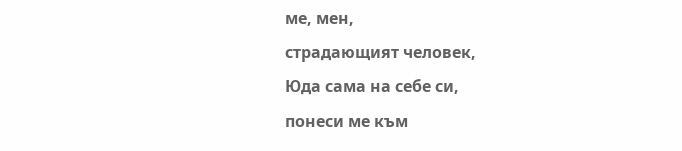ме, мен,
страдающият человек,
Юда сама на себе си,
понеси ме към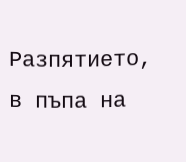Разпятието,
в пъпа на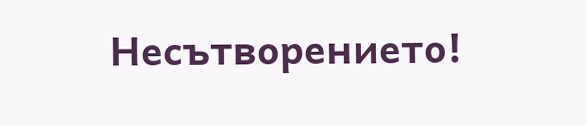Несътворението!